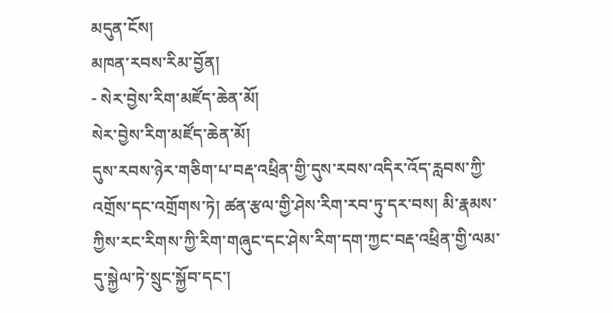མདུན་ངོས།
མཁན་རབས་རིམ་བྱོན།
- སེར་བྱེས་རིག་མཛོད་ཆེན་མོ།
སེར་བྱེས་རིག་མཛོད་ཆེན་མོ།
དུས་རབས་ཉེར་གཅིག་པ་བརྡ་འཕྲིན་གྱི་དུས་རབས་འདིར་འོད་རླབས་ཀྱི་འགྲོས་དང་འགྲོགས་ཏེ། ཚན་རྩལ་གྱི་ཤེས་རིག་རབ་ཏུ་དར་བས། མི་རྣམས་ཀྱིས་རང་རིགས་ཀྱི་རིག་གཞུང་དང་ཤེས་རིག་དག་ཀྱང་བརྡ་འཕྲིན་གྱི་ལམ་དུ་སྐྱེལ་ཏེ་སྲུང་སྐྱོབ་དང་།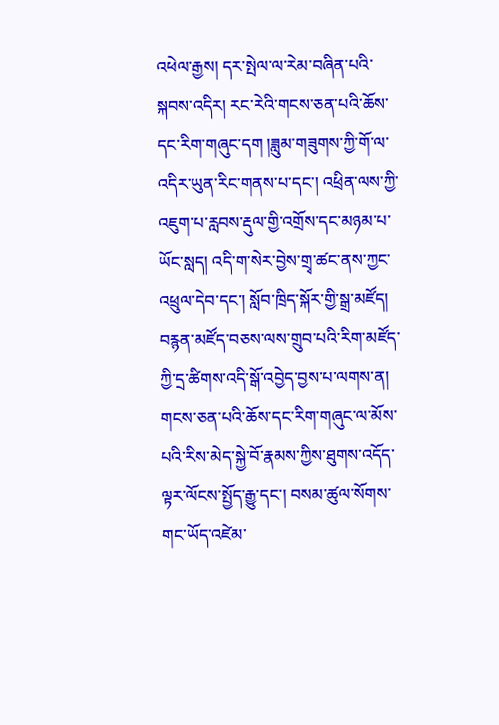འཕེལ་རྒྱས། དར་སྤེལ་ལ་རེམ་བཞིན་པའི་སྐབས་འདིར། རང་རེའི་གངས་ཅན་པའི་ཆོས་དང་རིག་གཞུང་དག །ཟླུམ་གཟུགས་ཀྱི་གོ་ལ་འདིར་ཡུན་རིང་གནས་པ་དང་། འཕྲིན་ལས་ཀྱི་འཇུག་པ་རླབས་རྡུལ་གྱི་འགྲོས་དང་མཉམ་པ་ཡོང་སླད། འདི་ག་སེར་བྱེས་གྲྭ་ཚང་ནས་ཀྱང་འཕྲུལ་དེབ་དང་། སློབ་ཁྲིད་སྐོར་གྱི་སྒྲ་མཛོད། བརྙན་མཛོད་བཅས་ལས་གྲུབ་པའི་རིག་མཛོད་ཀྱི་དྲ་ཚིགས་འདི་སྒོ་འབྱེད་བྱས་པ་ལགས་ན། གངས་ཅན་པའི་ཆོས་དང་རིག་གཞུང་ལ་མོས་པའི་རིས་མེད་སྐྱེ་བོ་རྣམས་ཀྱིས་ཐུགས་འདོད་ལྟར་ལོངས་སྤྱོད་རྒྱུ་དང་། བསམ་ཚུལ་སོགས་གང་ཡོད་འཛེམ་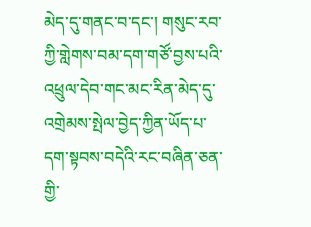མེད་དུ་གནང་བ་དང་། གསུང་རབ་ཀྱི་གླེགས་བམ་དག་གཙོ་བྱས་པའི་འཕྲུལ་དེབ་གང་མང་རིན་མེད་དུ་འགྲེམས་སྤེལ་བྱེད་ཀྱིན་ཡོད་པ་དག་སྟབས་བདེའི་རང་བཞིན་ཅན་གྱི་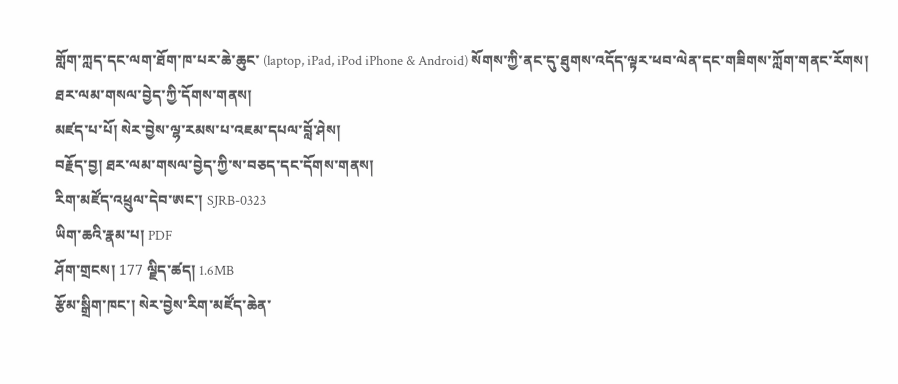གློག་ཀླད་དང་ལག་ཐོག་ཁ་པར་ཆེ་ཆུང་ (laptop, iPad, iPod iPhone & Android) སོགས་ཀྱི་ནང་དུ་ཐུགས་འདོད་ལྟར་ཕབ་ལེན་དང་གཟིགས་ཀློག་གནང་རོགས།
ཐར་ལམ་གསལ་བྱེད་ཀྱི་དོགས་གནས།
མཛད་པ་པོ། སེར་བྱེས་ལྷ་རམས་པ་འཇམ་དཔལ་བློ་ཤེས།
བརྗོད་བྱ། ཐར་ལམ་གསལ་བྱེད་ཀྱི་ས་བཅད་དང་དོགས་གནས།
རིག་མཛོད་འཕྲུལ་དེབ་ཨང་། SJRB-0323
ཡིག་ཆའི་རྣམ་པ། PDF
ཤོག་གྲངས། 177 ལྗིད་ཚད། 1.6MB
རྩོམ་སྒྲིག་ཁང་། སེར་བྱེས་རིག་མཛོད་ཆེན་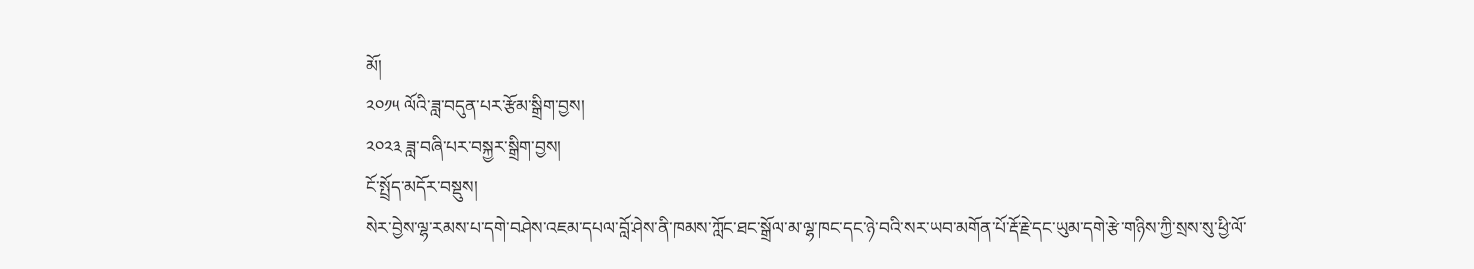མོ།
༢༠༡༥ ལོའི་ཟླ་བདུན་པར་རྩོམ་སྒྲིག་བྱས།
༢༠༢༣ ཟླ་བཞི་པར་བསྐྱར་སྒྲིག་བྱས།
ངོ་སྤྲོད་མདོར་བསྡུས།
སེར་བྱེས་ལྷ་རམས་པ་དགེ་བཤེས་འཇམ་དཔལ་བློ་ཤེས་ནི་ཁམས་ཀློང་ཐང་སྒྲོལ་མ་ལྷ་ཁང་དང་ཉེ་བའི་སར་ཡབ་མགོན་པོ་རྡོ་རྗེ་དང་ཡུམ་དགེ་རྩེ་གཉིས་ཀྱི་སྲས་སུ་ཕྱི་ལོ་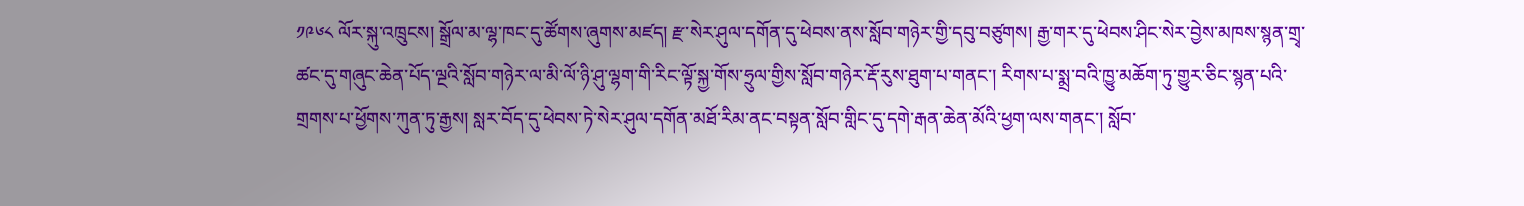༡༩༦༨ ལོར་སྐུ་འཁྲུངས། སྒྲོལ་མ་ལྷ་ཁང་དུ་ཚོགས་ཞུགས་མཛད། རྫ་སེར་ཤུལ་དགོན་དུ་ཕེབས་ནས་སློབ་གཉེར་གྱི་དབུ་བཙུགས། རྒྱ་གར་དུ་ཕེབས་ཤིང་སེར་བྱེས་མཁས་སྙན་གྲྭ་ཚང་དུ་གཞུང་ཆེན་པོད་ལྔའི་སློབ་གཉེར་ལ་མི་ལོ་ཉི་ཤུ་ལྷག་གི་རིང་ལྟོ་སྐྱ་གོས་ཧྲུལ་གྱིས་སློབ་གཉེར་རྡོ་རུས་ཐུག་པ་གནང་། རིགས་པ་སྨྲ་བའི་ཁྱུ་མཆོག་ཏུ་གྱུར་ཅིང་སྙན་པའི་གྲགས་པ་ཕྱོགས་ཀུན་ཏུ་རྒྱས། སླར་བོད་དུ་ཕེབས་ཏེ་སེར་ཤུལ་དགོན་མཐོ་རིམ་ནང་བསྟན་སློབ་གླིང་དུ་དགེ་རྒན་ཆེན་མོའི་ཕྱག་ལས་གནང་། སློབ་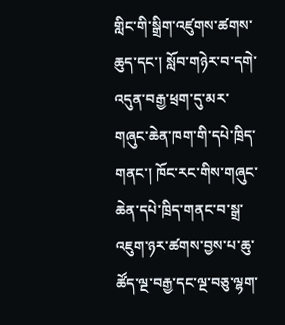གླིང་གི་སྒྲིག་འཛུགས་ཚགས་ཆུད་དང་། སློབ་གཉེར་བ་དགེ་འདུན་བརྒྱ་ཕྲག་དུ་མར་གཞུང་ཆེན་ཁག་གི་དཔེ་ཁྲིད་གནང་། ཁོང་རང་གིས་གཞུང་ཆེན་དཔེ་ཁྲིད་གནང་བ་སྒྲ་འཇུག་ཉར་ཚགས་བྱས་པ་ཆུ་ཚོད་ལྔ་བརྒྱ་དང་ལྔ་བཅུ་ལྷག་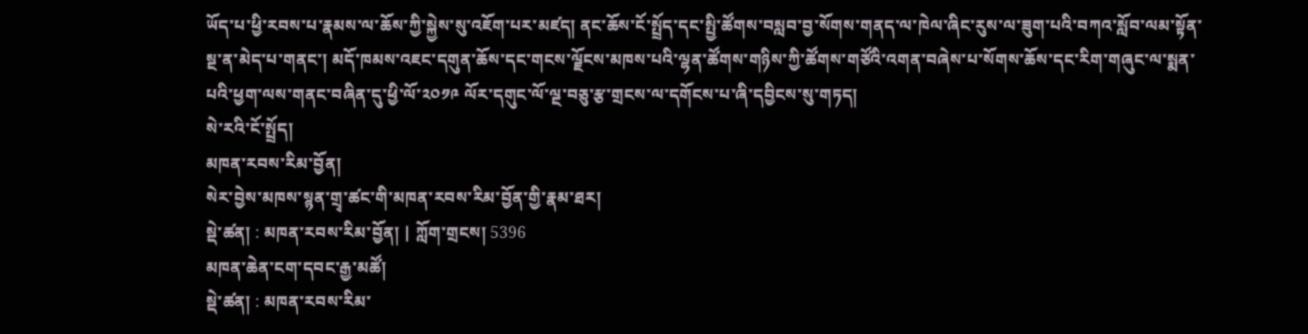ཡོད་པ་ཕྱི་རབས་པ་རྣམས་ལ་ཆོས་ཀྱི་སྐྱེས་སུ་འཇོག་པར་མཛད། ནང་ཆོས་ངོ་སྤྲོད་དང་སྤྱི་ཚོགས་བསླབ་བྱ་སོགས་གནད་ལ་ཁེལ་ཞིང་རུས་ལ་ཟུག་པའི་བཀའ་སློབ་ལམ་སྟོན་སྔ་ན་མེད་པ་གནང་། མདོ་ཁམས་འཇང་དགུན་ཆོས་དང་གངས་ལྗོངས་མཁས་པའི་ལྷན་ཚོགས་གཉིས་ཀྱི་ཚོགས་གཙོའི་འགན་བཞེས་པ་སོགས་ཆོས་དང་རིག་གཞུང་ལ་སྨན་པའི་ཕྱག་ལས་གནང་བཞིན་དུ་ཕྱི་ལོ་༢༠༡༩ ལོར་དགུང་ལོ་ལྔ་བཅུ་རྩ་གྲངས་ལ་དགོངས་པ་ཞི་དབྱིངས་སུ་གཏད།
སེ་རའི་ངོ་སྤྲོད།
མཁན་རབས་རིམ་བྱོན།
སེར་བྱེས་མཁས་སྙན་གྲྭ་ཚང་གི་མཁན་རབས་རིམ་བྱོན་གྱི་རྣམ་ཐར།
སྡེ་ཚན། : མཁན་རབས་རིམ་བྱོན། | ཀློག་གྲངས། 5396
མཁན་ཆེན་ངག་དབང་རྒྱ་མཚོ།
སྡེ་ཚན། : མཁན་རབས་རིམ་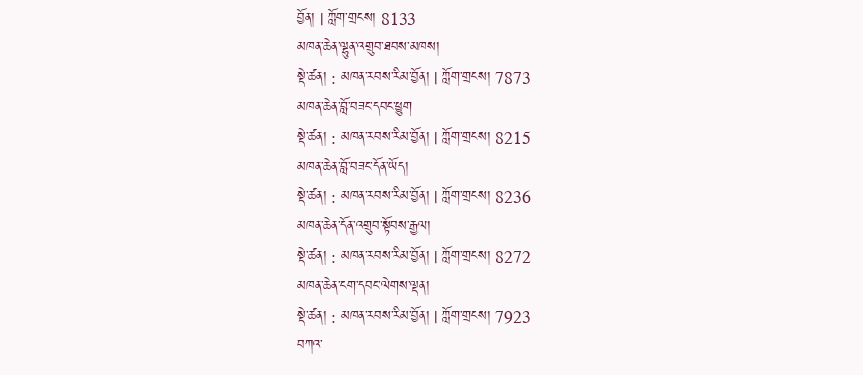བྱོན། | ཀློག་གྲངས། 8133
མཁན་ཆེན་ལྷུན་འགྲུབ་ཐབས་མཁས།
སྡེ་ཚན། : མཁན་རབས་རིམ་བྱོན། | ཀློག་གྲངས། 7873
མཁན་ཆེན་བློ་བཟང་དབང་ཕྱུག
སྡེ་ཚན། : མཁན་རབས་རིམ་བྱོན། | ཀློག་གྲངས། 8215
མཁན་ཆེན་བློ་བཟང་དོན་ཡོད།
སྡེ་ཚན། : མཁན་རབས་རིམ་བྱོན། | ཀློག་གྲངས། 8236
མཁན་ཆེན་དོན་འགྲུབ་སྟོབས་རྒྱལ།
སྡེ་ཚན། : མཁན་རབས་རིམ་བྱོན། | ཀློག་གྲངས། 8272
མཁན་ཆེན་ངག་དབང་ལེགས་ལྡན།
སྡེ་ཚན། : མཁན་རབས་རིམ་བྱོན། | ཀློག་གྲངས། 7923
བཀའ་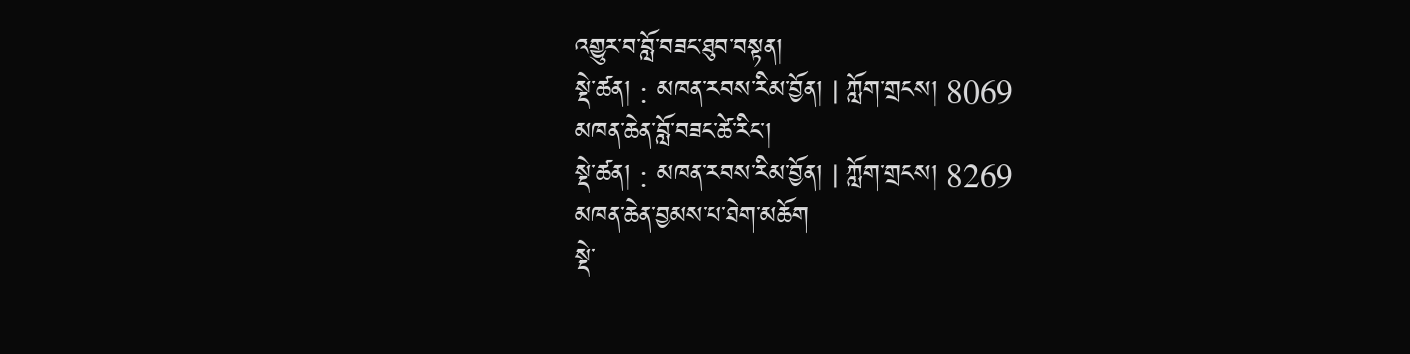འགྱུར་བ་བློ་བཟང་ཐུབ་བསྟན།
སྡེ་ཚན། : མཁན་རབས་རིམ་བྱོན། | ཀློག་གྲངས། 8069
མཁན་ཆེན་བློ་བཟང་ཚེ་རིང་།
སྡེ་ཚན། : མཁན་རབས་རིམ་བྱོན། | ཀློག་གྲངས། 8269
མཁན་ཆེན་བྱམས་པ་ཐེག་མཆོག
སྡེ་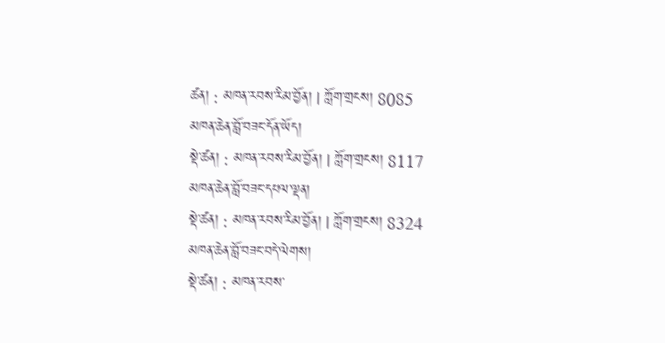ཚན། : མཁན་རབས་རིམ་བྱོན། | ཀློག་གྲངས། 8085
མཁན་ཆེན་བློ་བཟང་དོན་ཡོད།
སྡེ་ཚན། : མཁན་རབས་རིམ་བྱོན། | ཀློག་གྲངས། 8117
མཁན་ཆེན་བློ་བཟང་དཔལ་ལྡན།
སྡེ་ཚན། : མཁན་རབས་རིམ་བྱོན། | ཀློག་གྲངས། 8324
མཁན་ཆེན་བློ་བཟང་བདེ་ལེགས།
སྡེ་ཚན། : མཁན་རབས་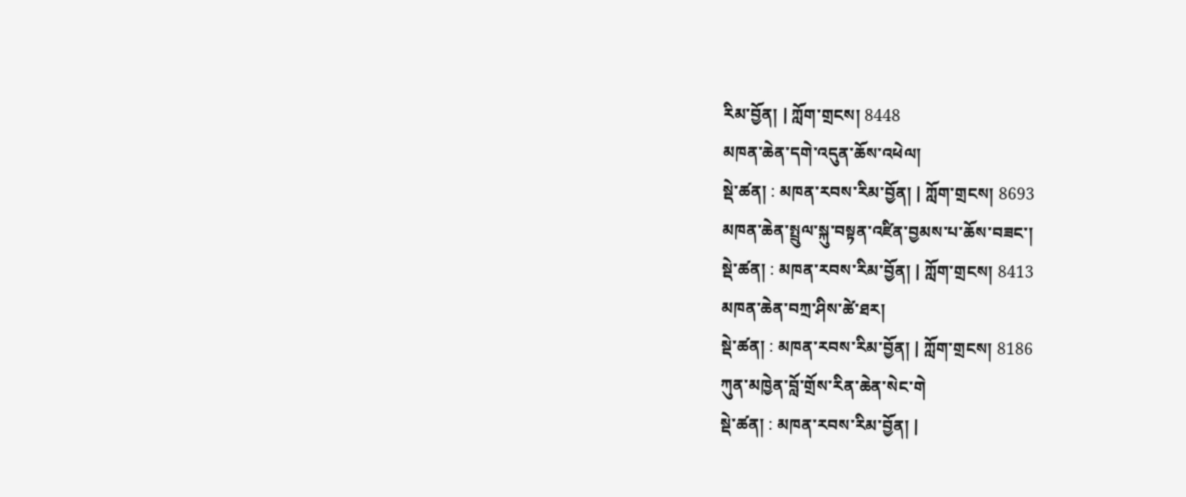རིམ་བྱོན། | ཀློག་གྲངས། 8448
མཁན་ཆེན་དགེ་འདུན་ཆོས་འཕེལ།
སྡེ་ཚན། : མཁན་རབས་རིམ་བྱོན། | ཀློག་གྲངས། 8693
མཁན་ཆེན་སྤྲུལ་སྐུ་བསྟན་འཛིན་བྱམས་པ་ཆོས་བཟང་།
སྡེ་ཚན། : མཁན་རབས་རིམ་བྱོན། | ཀློག་གྲངས། 8413
མཁན་ཆེན་བཀྲ་ཤིས་ཚེ་ཐར།
སྡེ་ཚན། : མཁན་རབས་རིམ་བྱོན། | ཀློག་གྲངས། 8186
ཀུན་མཁྱེན་བློ་གྲོས་རིན་ཆེན་སེང་གེ
སྡེ་ཚན། : མཁན་རབས་རིམ་བྱོན། |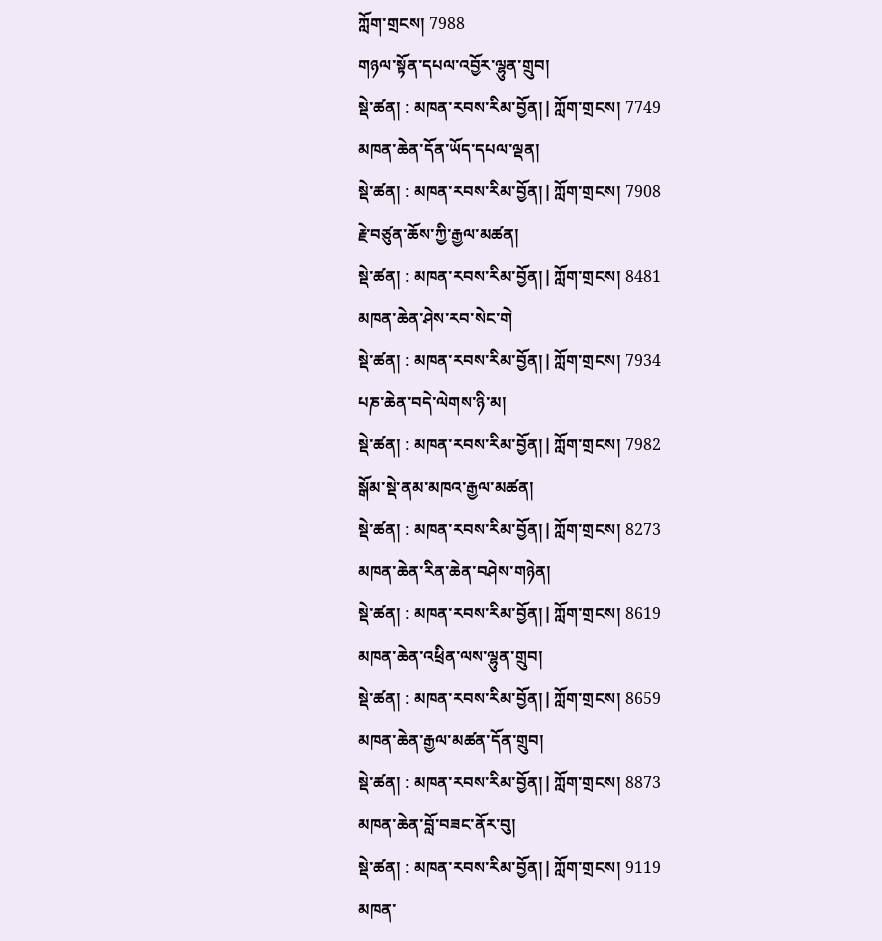ཀློག་གྲངས། 7988
གཉལ་སྟོན་དཔལ་འབྱོར་ལྷུན་གྲུབ།
སྡེ་ཚན། : མཁན་རབས་རིམ་བྱོན། | ཀློག་གྲངས། 7749
མཁན་ཆེན་དོན་ཡོད་དཔལ་ལྡན།
སྡེ་ཚན། : མཁན་རབས་རིམ་བྱོན། | ཀློག་གྲངས། 7908
རྗེ་བཙུན་ཆོས་ཀྱི་རྒྱལ་མཚན།
སྡེ་ཚན། : མཁན་རབས་རིམ་བྱོན། | ཀློག་གྲངས། 8481
མཁན་ཆེན་ཤེས་རབ་སེང་གེ
སྡེ་ཚན། : མཁན་རབས་རིམ་བྱོན། | ཀློག་གྲངས། 7934
པཎ་ཆེན་བདེ་ལེགས་ཉི་མ།
སྡེ་ཚན། : མཁན་རབས་རིམ་བྱོན། | ཀློག་གྲངས། 7982
སྒོམ་སྡེ་ནམ་མཁའ་རྒྱལ་མཚན།
སྡེ་ཚན། : མཁན་རབས་རིམ་བྱོན། | ཀློག་གྲངས། 8273
མཁན་ཆེན་རིན་ཆེན་བཤེས་གཉེན།
སྡེ་ཚན། : མཁན་རབས་རིམ་བྱོན། | ཀློག་གྲངས། 8619
མཁན་ཆེན་འཕྲིན་ལས་ལྷུན་གྲུབ།
སྡེ་ཚན། : མཁན་རབས་རིམ་བྱོན། | ཀློག་གྲངས། 8659
མཁན་ཆེན་རྒྱལ་མཚན་དོན་གྲུབ།
སྡེ་ཚན། : མཁན་རབས་རིམ་བྱོན། | ཀློག་གྲངས། 8873
མཁན་ཆེན་བློ་བཟང་ནོར་བུ།
སྡེ་ཚན། : མཁན་རབས་རིམ་བྱོན། | ཀློག་གྲངས། 9119
མཁན་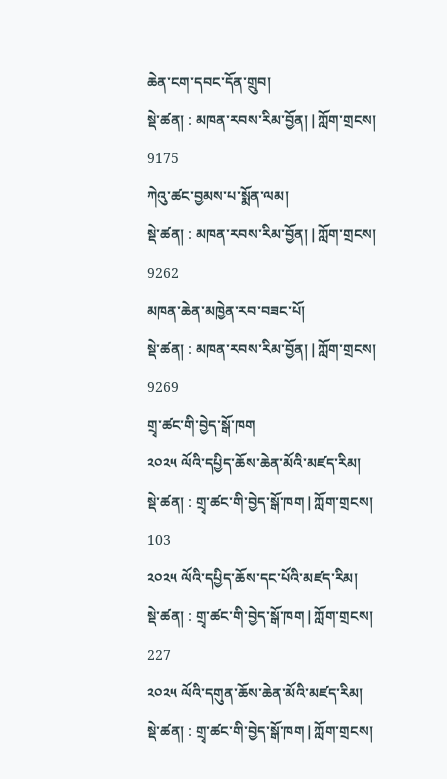ཆེན་ངག་དབང་དོན་གྲུབ།
སྡེ་ཚན། : མཁན་རབས་རིམ་བྱོན། | ཀློག་གྲངས། 9175
ཀེའུ་ཚང་བྱམས་པ་སྨོན་ལམ།
སྡེ་ཚན། : མཁན་རབས་རིམ་བྱོན། | ཀློག་གྲངས། 9262
མཁན་ཆེན་མཁྱེན་རབ་བཟང་པོ།
སྡེ་ཚན། : མཁན་རབས་རིམ་བྱོན། | ཀློག་གྲངས། 9269
གྲྭ་ཚང་གི་བྱེད་སྒོ་ཁག
༢༠༢༥ ལོའི་དཔྱིད་ཆོས་ཆེན་མོའི་མཛད་རིམ།
སྡེ་ཚན། : གྲྭ་ཚང་གི་བྱེད་སྒོ་ཁག | ཀློག་གྲངས། 103
༢༠༢༥ ལོའི་དཔྱིད་ཆོས་དང་པོའི་མཛད་རིམ།
སྡེ་ཚན། : གྲྭ་ཚང་གི་བྱེད་སྒོ་ཁག | ཀློག་གྲངས། 227
༢༠༢༥ ལོའི་དགུན་ཆོས་ཆེན་མོའི་མཛད་རིམ།
སྡེ་ཚན། : གྲྭ་ཚང་གི་བྱེད་སྒོ་ཁག | ཀློག་གྲངས།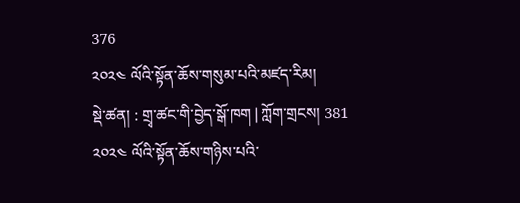376
༢༠༢༤ ལོའི་སྟོན་ཆོས་གསུམ་པའི་མཛད་རིམ།
སྡེ་ཚན། : གྲྭ་ཚང་གི་བྱེད་སྒོ་ཁག | ཀློག་གྲངས། 381
༢༠༢༤ ལོའི་སྟོན་ཆོས་གཉིས་པའི་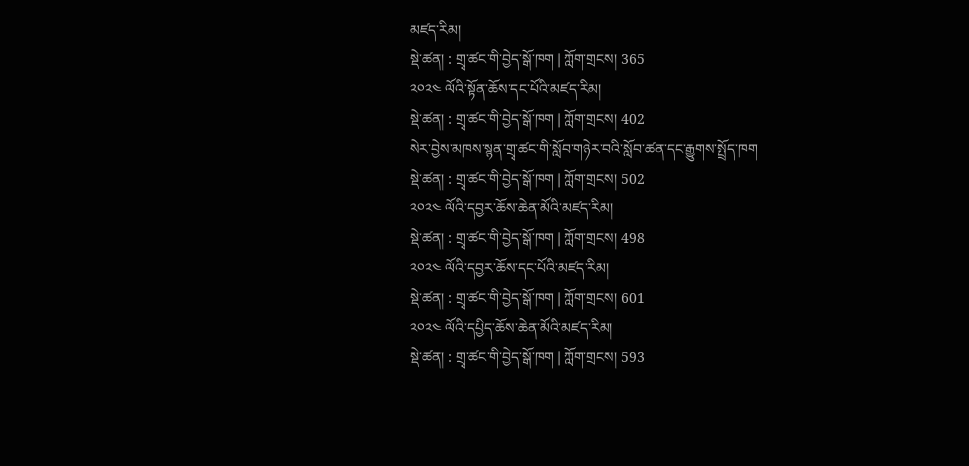མཛད་རིམ།
སྡེ་ཚན། : གྲྭ་ཚང་གི་བྱེད་སྒོ་ཁག | ཀློག་གྲངས། 365
༢༠༢༤ ལོའི་སྟོན་ཆོས་དང་པོའི་མཛད་རིམ།
སྡེ་ཚན། : གྲྭ་ཚང་གི་བྱེད་སྒོ་ཁག | ཀློག་གྲངས། 402
སེར་བྱེས་མཁས་སྙན་གྲྭ་ཚང་གི་སློབ་གཉེར་བའི་སློབ་ཚན་དང་རྒྱུགས་སྤྲོད་ཁག
སྡེ་ཚན། : གྲྭ་ཚང་གི་བྱེད་སྒོ་ཁག | ཀློག་གྲངས། 502
༢༠༢༤ ལོའི་དབྱར་ཆོས་ཆེན་མོའི་མཛད་རིམ།
སྡེ་ཚན། : གྲྭ་ཚང་གི་བྱེད་སྒོ་ཁག | ཀློག་གྲངས། 498
༢༠༢༤ ལོའི་དབྱར་ཆོས་དང་པོའི་མཛད་རིམ།
སྡེ་ཚན། : གྲྭ་ཚང་གི་བྱེད་སྒོ་ཁག | ཀློག་གྲངས། 601
༢༠༢༤ ལོའི་དཔྱིད་ཆོས་ཆེན་མོའི་མཛད་རིམ།
སྡེ་ཚན། : གྲྭ་ཚང་གི་བྱེད་སྒོ་ཁག | ཀློག་གྲངས། 593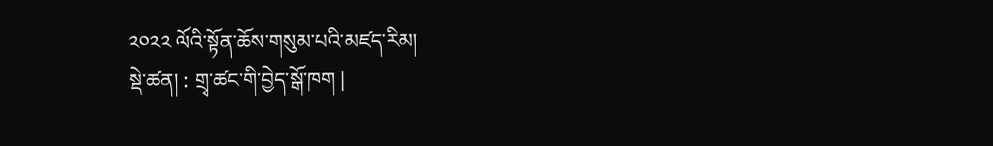༢༠༢༢ ལོའི་སྟོན་ཆོས་གསུམ་པའི་མཛད་རིམ།
སྡེ་ཚན། : གྲྭ་ཚང་གི་བྱེད་སྒོ་ཁག |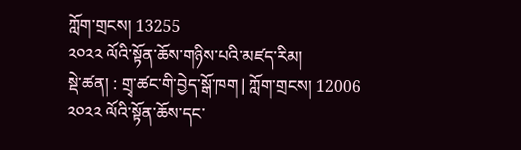ཀློག་གྲངས། 13255
༢༠༢༢ ལོའི་སྟོན་ཆོས་གཉིས་པའི་མཛད་རིམ།
སྡེ་ཚན། : གྲྭ་ཚང་གི་བྱེད་སྒོ་ཁག | ཀློག་གྲངས། 12006
༢༠༢༢ ལོའི་སྟོན་ཆོས་དང་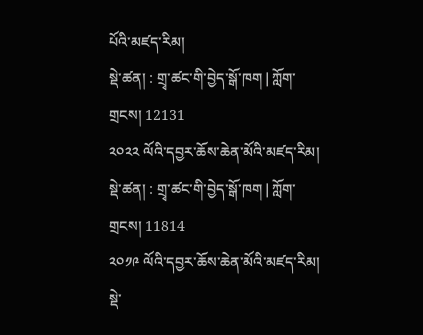པོའི་མཛད་རིམ།
སྡེ་ཚན། : གྲྭ་ཚང་གི་བྱེད་སྒོ་ཁག | ཀློག་གྲངས། 12131
༢༠༢༢ ལོའི་དབྱར་ཆོས་ཆེན་མོའི་མཛད་རིམ།
སྡེ་ཚན། : གྲྭ་ཚང་གི་བྱེད་སྒོ་ཁག | ཀློག་གྲངས། 11814
༢༠༡༩ ལོའི་དབྱར་ཆོས་ཆེན་མོའི་མཛད་རིམ།
སྡེ་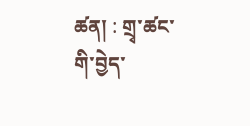ཚན། : གྲྭ་ཚང་གི་བྱེད་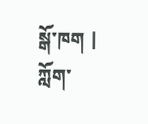སྒོ་ཁག | ཀློག་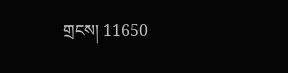གྲངས། 11650